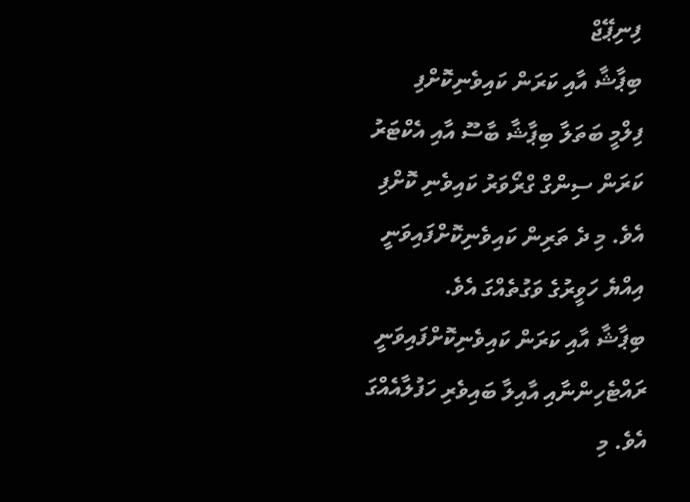ފިނިޕޭޖް
ބިޕާޝާ އާއި ކަރަން ކައިވެނިކޮށްފި
ފިލްމީ ބަތަލާ ބިޕާޝާ ބާސޫ އާއި އެކްޓަރު ކަރަން ސިންގް ގްރޯވަރު ކައިވެނި ކޮށްފި އެވެ. މި ދެ ތަރިން ކައިވެނިކޮށްފައިވަނީ އިއްޔެ ހަވީރުގެ ވަގުތެއްގަ އެވެ.
ބިޕާޝާ އާއި ކަރަން ކައިވެނިކޮށްފައިވަނީ ރައްޓެހިންނާއި އާއިލާ ބައިވެރި ހަފުލާއެއްގަ އެވެ. މި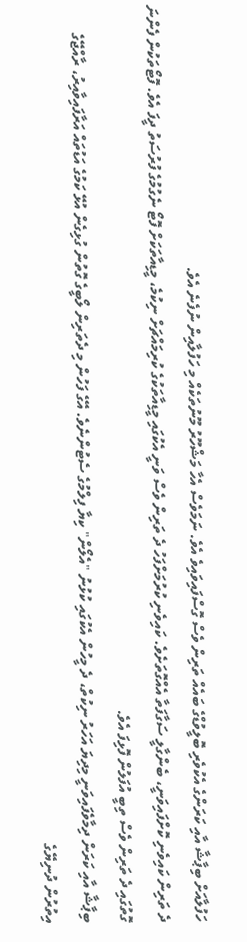ހަފުލާއަށް ބިޕާޝާ އާއި ކަރަންގެ އެކުވެރި ބޮލީވުޑްގެ ބައެއް ތަރިން ވެސް ގޮސްފައިވައިވެ އެވެ. ނަމަވެސް އެހާ މަޝްހޫރު މޫނުތަކެއް މި ހަފުލާއިން ނުފެނެ އެވެ.
ދެ ތަރިން ކައިވެނި ކޮށްފައިވަނީ، ބެންގާލީ ސަގާފަތާ އެއްގޮތަށެވެ. ކައިވެނި ކުރުމަށްފަހު ދެ ތަރިން ވެސް ވަނީ އެކުގައި މީޑިއާތަކުގެ ކުރިމައްޗަށް ނިކުމެ، މީޑިއާތަކަށް ފޮޓޯ ނެގުމުގެ ފުރުސަތު ދީފަ އެވެ. ފޮޓޯތަކުން ފެންނަ ގޮތުގައި ދެ ތަރިން ވެސް ތިބީ އުފަލުން ފޮޅިފަ އެވެ.
ބިޕާޝާ އާއި ކަރަން ދިމާވެފައިވަނީ މިދިޔަ އަހަރު ނިކުތް، ދެ މީހުން އެކުގައި ކުޅުނު "އެލޯން" ކިޔާ ފިލްމުގެ ސެޓުންނެވެ. އޭގެ ފަހުން މި ދެތަރިން ލޯބީގެ ގޮތުން ގުޅިގެން އުޅޭ ކަމުގެ އަޑުތައް އަރާފައިވާއިރު، ރާއްޖޭގެ އިތުރުން ދުނިޔޭގެ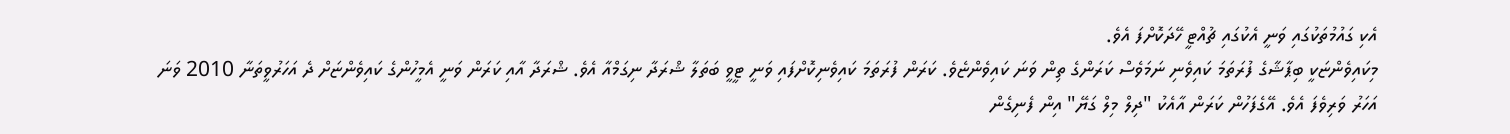އެކި ގައުމުތަކުގައި ވަނީ އެކުގައި ޗުއްޓީ ހޭދަކޮށްފަ އެވެ.
މިކައިވެންޏަކީ ބިޕާޝާގެ ފުރަތަމަ ކައިވެނި ނަމަވެސް ކަރަންގެ ތިން ވަނަ ކައިވެންޏެވެ. ކަރަން ފުރަތަމަ ކައިވެނިކޮށްފައި ވަނީ ޓީވީ ބަތަލާ ޝްރަދާ ނިގަމްއާ އެވެ. ޝްރަދާ އާއި ކަރަން ވަނީ އެމީހުންގެ ކައިވެންޏަށް ދެ އަހަރުވީތަނާ 2010 ވަނަ އަހަރު ވަރިވެފަ އެވެ. އޭގެފަހުން ކަރަން އާއެކު "ދިލް މިލް ގަޔޭ" އިން ފެނިގެން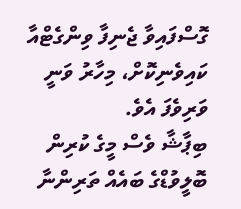ގޮސްފައިވާ ޖެނިފާ ވިންގެޓްއާ ކައިވެނިކޮށް، މިހާރު ވަނީ ވަރިވެފަ އެވެ.
ބިޕާޝާ ވެސް މީގެ ކުރިން ބޮލީވުޑްގެ ބައެއް ތަރިންނާ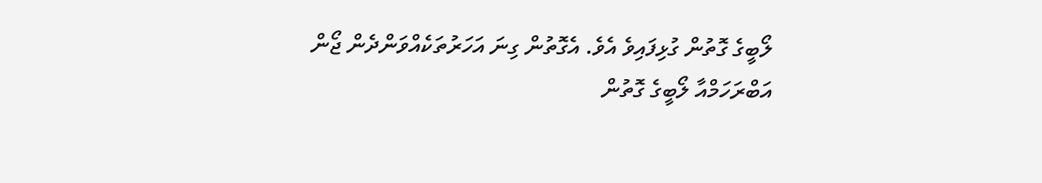ލޯބީގެ ގޮތުން ގުޅިފައިވެ އެވެ. އެގޮތުން ގިނަ އަހަރުތަކެއްވަންދެން ޖޯން އަބްރަހަމްއާ ލޯބީގެ ގޮތުން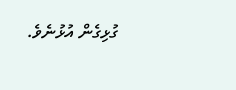ގުޅިގެން އުޅުނެވެ.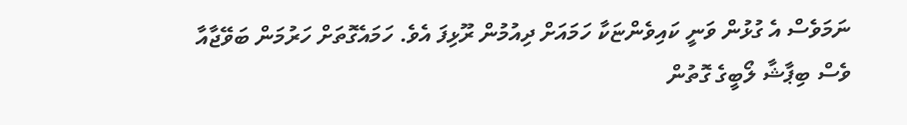ނަމަވެސް އެ ގުޅުން ވަނީ ކައިވެންޏަކާ ހަމައަށް ދިއުމުން ރޫޅިފަ އެވެ. ހަމައެގޮތަށް ހަރުމަން ބަވޭޖާއާ ވެސް ބިޕާޝާ ލޯބީގެ ގޮތުން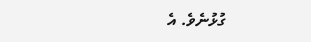ގުޅުނެވެ. އެ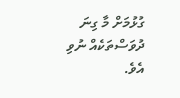ގުޅުމަށް މާ ގިނަ ދުވަސްތަކެއް ނުވި އެވެ.